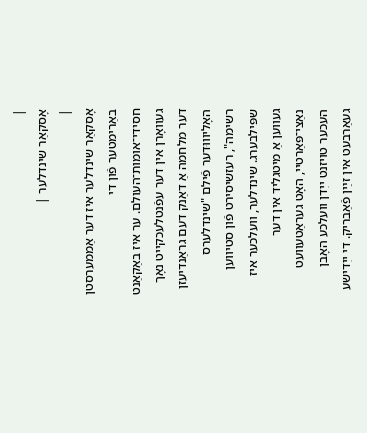|
אָסקאַר שינדלער |
|
אָסקאַר שינדלער איז דער אַממערסטן באַרימטער פֿון די חסידי־אומות־העולם. ער איז באַקאַנט געוואָרן אין דער עפֿנטלעכקייט נאָך דער מלחמה אַ דאַנק דעם גראַנדיעזן האָליוווּדער פֿילם "שינדלערס רשימה", רעזשיסירט פֿון סטיווען שפּילבערג. שינדלער, וועלכער איז געווען אַ מיטגליד אין דער נאַצי־פּאַרטיי, האָט געראַטעוועט העכער טויזנט ייִדן וועלכע האָבן געאַרבעט אין זײַן פֿאַבריק. די ייִדישע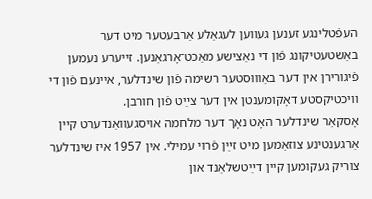העפֿטלינגע זענען געווען לעגאַלע אַרבעטער מיט דער באַשטעטיקונג פֿון די נאַצישע מאַכט־אָרגאַנען. זייערע נעמען פֿיגורירן אין דער באַוווּסטער רשימה פֿון שינדלער, איינעם פֿון די וויכטיקסטע דאָקומענטן אין דער צײַט פֿון חורבן.
אָסקאַר שינדלער האָט נאָך דער מלחמה אויסגעוואַנדערט קיין אַרגענטינע צוזאַמען מיט זײַן פֿרוי עמילי. אין 1957 איז שינדלער צוריק געקומען קיין דײַטשלאַנד און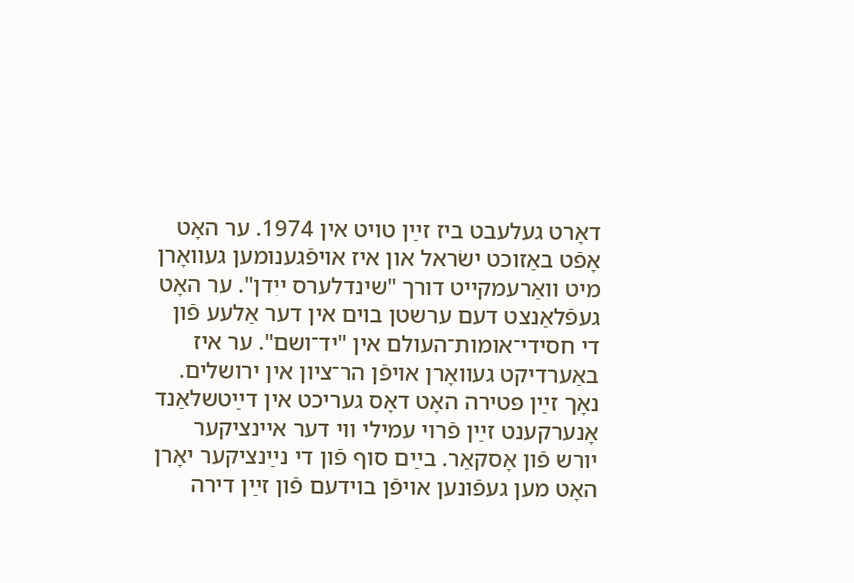דאָרט געלעבט ביז זײַן טויט אין 1974. ער האָט אָפֿט באַזוכט ישׂראל און איז אויפֿגענומען געוואָרן מיט וואַרעמקייט דורך "שינדלערס ייִדן". ער האָט געפֿלאַנצט דעם ערשטן בוים אין דער אַלעע פֿון די חסידי־אומות־העולם אין "יד־ושם". ער איז באַערדיקט געוואָרן אויפֿן הר־ציון אין ירושלים.
נאָך זײַן פּטירה האָט דאָס געריכט אין דײַטשלאַנד אָנערקענט זײַן פֿרוי עמילי ווי דער איינציקער יורש פֿון אָסקאַר. בײַם סוף פֿון די נײַנציקער יאָרן האָט מען געפֿונען אויפֿן בוידעם פֿון זײַן דירה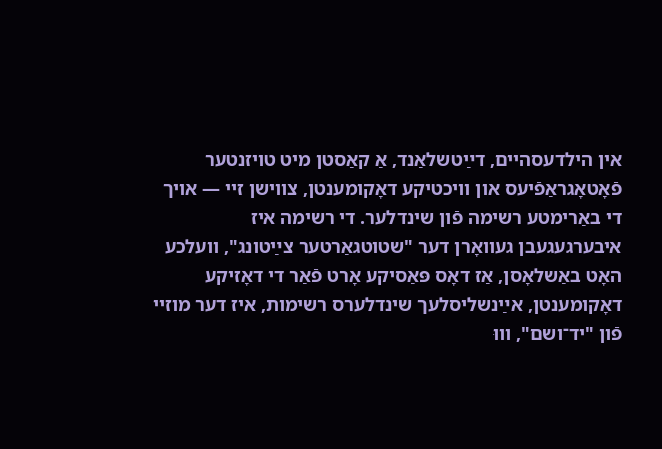אין הילדעסהיים, דײַטשלאַנד, אַ קאַסטן מיט טויזנטער פֿאָטאָגראַפֿיעס און וויכטיקע דאָקומענטן, צווישן זיי — אויך די באַרימטע רשימה פֿון שינדלער. די רשימה איז איבערגעגעבן געוואָרן דער "שטוטגאַרטער צײַטונג", וועלכע האָט באַשלאָסן, אַז דאָס פּאַסיקע אָרט פֿאַר די דאָזיקע דאָקומענטן, אײַנשליסלעך שינדלערס רשימות, איז דער מוזיי פֿון "יד־ושם", וווּ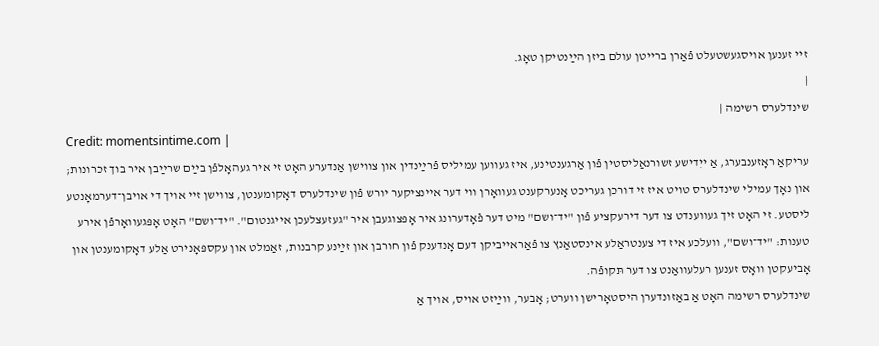זיי זענען אויסגעשטעלט פֿאַרן ברייטן עולם ביזן הײַנטיקן טאָג.
|
שינדלערס רשימה |
Credit: momentsintime.com |
עריקאַ ראָזענבערג, אַ ייִדישע זשורנאַליסטין פֿון אַרגענטינע, איז געווען עמיליס פֿרײַנדין און צווישן אַנדערע האָט זי איר געהאָלפֿן בײַם שרײַבן איר בוך זכרונות; און נאָך עמילי שינדלערס טויט איז זי דורכן געריכט אָנערקענט געוואָרן ווי דער איינציקער יורש פֿון שינדלערס דאָקומענטן, צווישן זיי אויך די אויבן־דערמאָנטע ליסטע. זי האָט זיך געווענדט צו דער דירעקציע פֿון "יד־ושם" מיט דער פֿאָדערונג איר אָפּצוגעבן איר "געזעצלעכן אייגנטום". "יד־ושם" האָט אָפּגעוואָרפֿן אירע טענות: "יד־ושם", וועלכע איז די צענטראַלע אינסטאַנץ צו פֿאַראייביקן דעם אָנדענק פֿון חורבן און זײַנע קרבנות, זאַמלט און עקספּאָנירט אַלע דאָקומענטן און אָביעקטן וואָס זענען רעלעוואַנט צו דער תּקופֿה.
שינדלערס רשימה האָט אַ באַזונדערן היסטאָרישן ווערט; אָבער, ווײַזט אויס, אויך אַ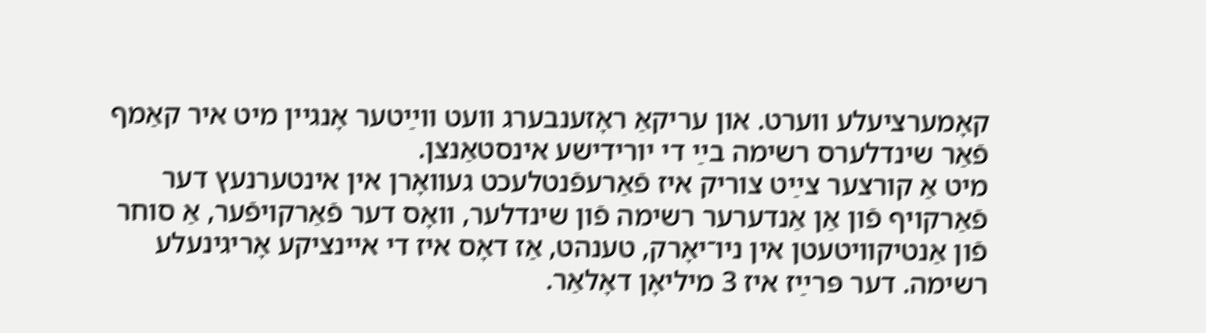קאָמערציעלע ווערט. און עריקאַ ראָזענבערג וועט ווײַטער אָנגיין מיט איר קאַמף פֿאַר שינדלערס רשימה בײַ די יורידישע אינסטאַנצן.
מיט אַ קורצער צײַט צוריק איז פֿאַרעפֿנטלעכט געוואָרן אין אינטערנעץ דער פֿאַרקויף פֿון אַן אַנדערער רשימה פֿון שינדלער, וואָס דער פֿאַרקויפֿער, אַ סוחר פֿון אַנטיקוויטעטן אין ניו־יאָרק, טענהט, אַז דאָס איז די איינציקע אָריגינעלע רשימה. דער פּרײַז איז 3 מיליאָן דאָלאַר.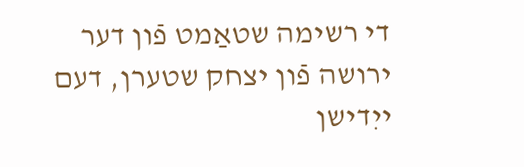די רשימה שטאַמט פֿון דער ירושה פֿון יצחק שטערן, דעם ייִדישן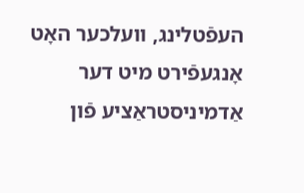העפֿטלינג, וועלכער האָט אָנגעפֿירט מיט דער אַדמיניסטראַציע פֿון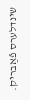שינדלערס פֿאַבריק.